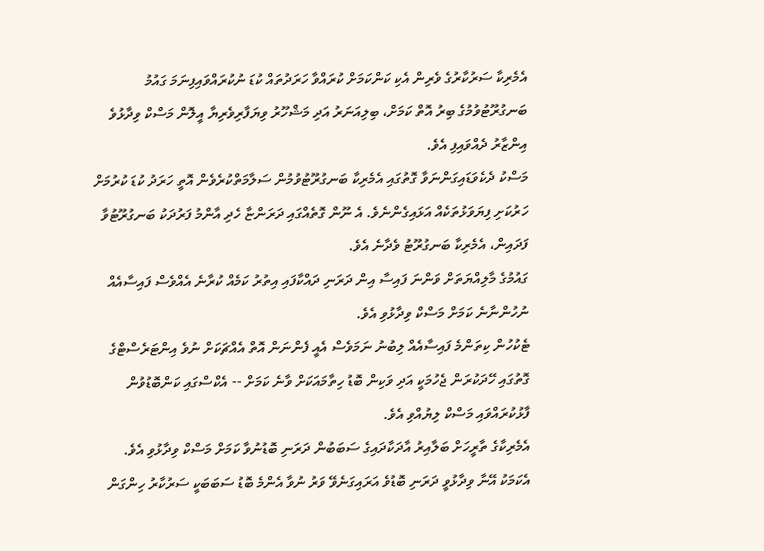އެމެރިކާ ސަރުކާރުގެ ވެރިން އެކި ކަންކަމަށް ކުރައްވާ ހަރަދުތައް ކުޑަ ނުކުރައްވައިފިނަމަ ގައުމު ބަނގުރޫޓުވުމުގެ ބިރު އޮތް ކަމަށް، ބިލިއަނަރު އަދި މަޝްހޫރު ވިޔަފާރިވެރިޔާ އީލޮން މަސްކް ވިދާޅުވެ އިންޒާރު ދެއްވައިފި އެވެ.
މަސްކު ދެކެވަޑައިގަންނަވާ ގޮތުގައި އެމެރިކާ ބަނގުރޫޓުވުމުން ސަލާމަތްކުރެވެން އޮތީ ހަރަދު ކުޑަ ކުރުމަށް ހަރުކަށި ފިޔަވަޅުތަކެއް އަޅައިގެންނެވެ. އެ ނޫން ގޮތެއްގައި ދަރަންޏާ ހެދި އާންމު ފަރުދަކު ބަނގުރޫޓުވާ ފަދައިން، އެމެރިކާ ބަނގުރޫޓު ވެދާނެ އެވެ.
ގައުމުގެ މާލިއްޔަތަށް ވަންނަ ފައިސާ އިން ދަރަނި ދައްކާފައި އިތުރު ކަމެއް ކުރާނެ އެއްވެސް ފައިސާއެއް ނުހުންނާނެ ކަމަށް މަސްކް ވިދާޅުވި އެވެ.
ޓެކުހުން ކިތަންމެ ފައިސާއެއް ލިބުނު ނަމަވެސް އެއީ ފެންނަން އޮތް އެއްޗަކަށް ނުވެ އިންޓަރެސްޓްގެ ގޮތުގައި ހޭދަކުރަން ޖެހުމަކީ އަދި ވަކިން ބޮޑު ހިތާމައަކަށް ވާނެ ކަމަށް -- އެކްސްގައި ކަންބޮޑުވުން ފާޅުކުރައްވައި މަސްކް ލިޔުއްވި އެވެ.
އެމެރިކާގެ ތާރީހަށް ބަލާއިރު އާދަކާދައިގެ ސަބަބުން ދަރަނި ބޮޑުނުވާ ކަމަށް މަސްކް ވިދާޅުވި އެވެ. އެކަމަކު އޭނާ ވިދާޅުވީ ދަރަނި ބޮޑުވެ އަރައިގަނެވޭ ވަރު ނުވާ އެންމެ ބޮޑު ސަބަބަކީ ސަރުކާރު ހިންގަން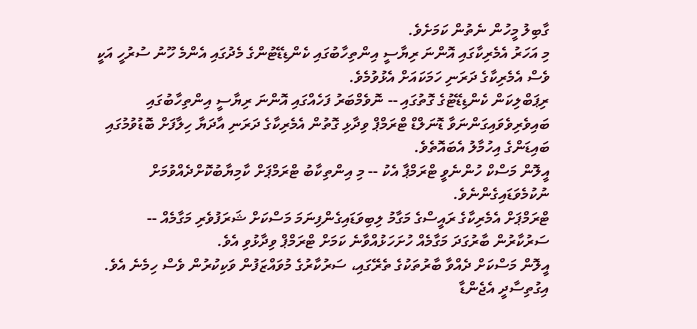ގާބިލު މީހުން ނެތުން ކަމަށެވެ.
މި އަހަރު އެމެރިކާގައި އޮންނަ ރިޔާސީ އިންތިހާބުގައި ކެންޑިޑޭޓުންގެ މެދުގައި އެންމެ ހޫނު ސުރުހީ އަކީ ވެސް އެމެރިކާގެ ދަރަނި ހަމަކައަށް އެޅުވުމެވެ.
ރިޕަބްލިކަން ކެންޑިޑޭޓުގެ ގޮތުގައި -- ނޮވެމްބަރު ފަހެއްގައި އޮންނަ ރިޔާސީ އިންތިހާބުގައި ބައިވެރިވެވައިގަންނަވާ ޑޮނަލްޑް ޓްރަމްޕް ވިދާޅި ގޮތުން އެމެރިކާގެ ދަރަނި އާދަޔާ ހިލާފަށް ބޮޑުވުމުގައި ބައިޑަންގެ އިހުމާލު އެބައޮތެވެ.
އީލޮން މަސްކް ހުންނެވީ ޓްރަމްޕާ އެކު -- މި އިންތިކާބު ޓްރަމްޕަށް ކާމިޔާބުކޮށްދެއްވުމަށް ނުކުމެވަޑައިގެންނެވެ.
ޓްރަމްޕަށް އެމެރިކާގެ ރައީސްގެ މަގާމު ލިބިވަޑައިގެންފިނަމަ މަސްކަށް ޝަރަފުވެރި މަގާމެއް -- ސަރުކާރުން ބާރުގަދަ މަގާމެއް ހުށަހަޅުއްވާނެ ކަމަށް ޓްރަމްޕް ވިދާޅުވި އެވެ.
އީލޮން މަސްކަށް ދެއްވާ ބާރުތަކުގެ ތެރޭގައި، ސަރުކާރުގެ މުވައްޒަފުން ވަކިކުރުން ވެސް ހިމެނެ އެވެ. އިގުތިސާދީ އެޖެންޑާ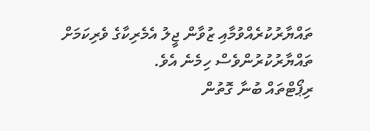ތައްޔާރުކުރެއްވުމާއި ޒުވާން ޖީލު އެމެރިކާގެ ވެރިކަމަށް ތައްޔާރުކުރުންވެސް ހިމެނެ އެވެ.
ރިޕޯޓްތައް ބުނާ ގޮތުން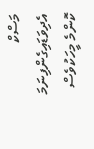މަސްކް އެދިވަޑައިގެންފިނަމަ ކޮންމެ މީހަކުވެސް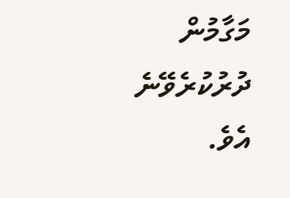މަގާމުން ދުރުކުރެވޭނެ އެވެ.